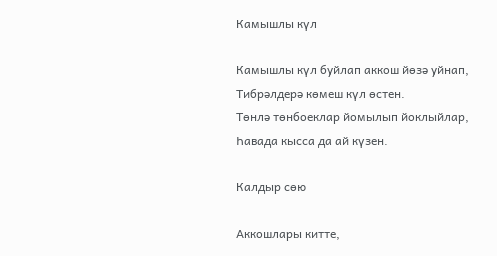Камышлы күл

Камышлы күл буйлап аккош йөзә уйнап,
Тибрәлдерә көмеш күл өстен.
Төнлә төнбоеклар йомылып йоклыйлар,
Һавада кысса да ай күзен.

Калдыр сөю

Аккошлары китте,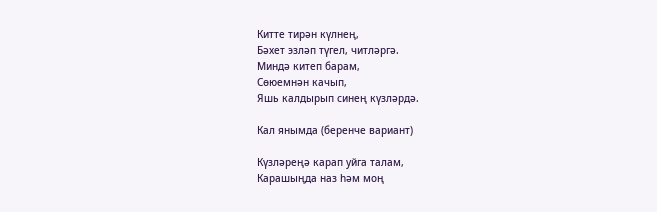Китте тирән күлнең,
Бәхет эзләп түгел, читләргә.
Миндә китеп барам,
Сөюемнән качып,
Яшь калдырып синең күзләрдә.

Кал янымда (беренче вариант)

Күзләреңә карап уйга талам,
Карашыңда наз һәм моң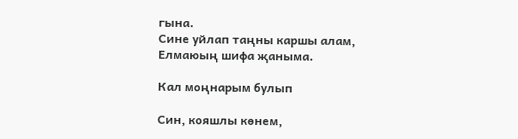гына.
Сине уйлап таңны каршы алам,
Елмаюың шифа җаныма.

Кал моңнарым булып

Син, кояшлы көнем,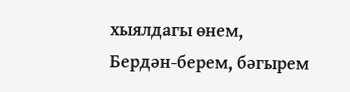хыялдагы өнем,
Бердән-берем, бәгырем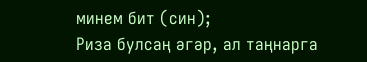минем бит (син);
Риза булсаң әгәр, ал таңнарга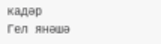кадәр
Гел янәшә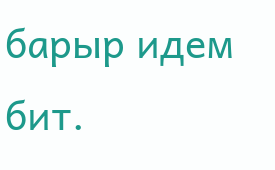барыр идем бит.